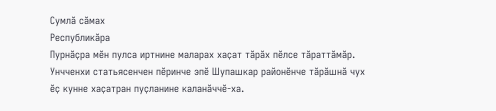Сумлӑ сӑмах
Республикӑра
Пурнӑҫра мӗн пулса иртнине маларах хаҫат тӑрӑх пӗлсе тӑраттӑмӑр. Унчченхи статьясенчен пӗринче эпӗ Шупашкар районӗнче тӑрӑшнӑ чух ӗҫ кунне хаҫатран пуҫланине каланӑччӗ-ха.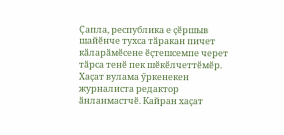Ҫапла, республика е ҫӗршыв шайӗнче тухса тӑракан пичет кӑларӑмӗсене ӗҫтешсемпе черет тӑрса тенӗ пек шӗкӗлчеттӗмӗр. Хаҫат вулама ӳркенекен журналиста редактор ӑнланмастчӗ. Кайран хаҫат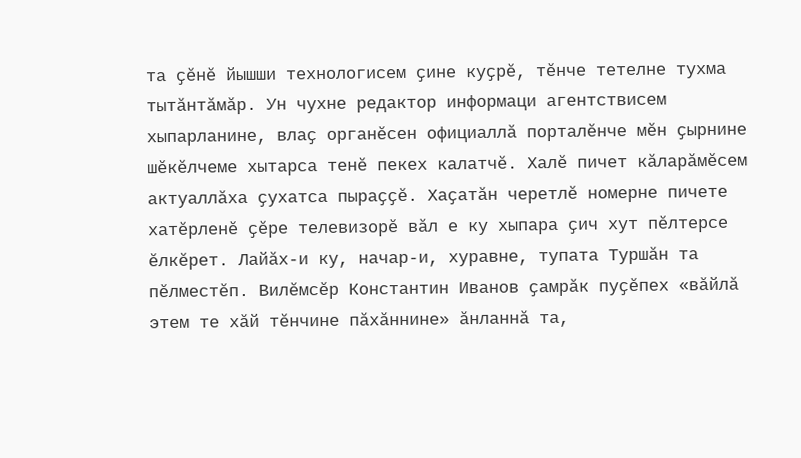та ҫӗнӗ йышши технологисем ҫине куҫрӗ, тӗнче тетелне тухма тытӑнтӑмӑр. Ун чухне редактор информаци агентствисем хыпарланине, влаҫ органӗсен официаллӑ порталӗнче мӗн ҫырнине шӗкӗлчеме хытарса тенӗ пекех калатчӗ. Халӗ пичет кӑларӑмӗсем актуаллӑха ҫухатса пыраҫҫӗ. Хаҫатӑн черетлӗ номерне пичете хатӗрленӗ ҫӗре телевизорӗ вӑл е ку хыпара ҫич хут пӗлтерсе ӗлкӗрет. Лайӑх-и ку, начар-и, хуравне, тупата Туршӑн та пӗлместӗп. Вилӗмсӗр Константин Иванов ҫамрӑк пуҫӗпех «вӑйлӑ этем те хӑй тӗнчине пӑхӑннине» ӑнланнӑ та,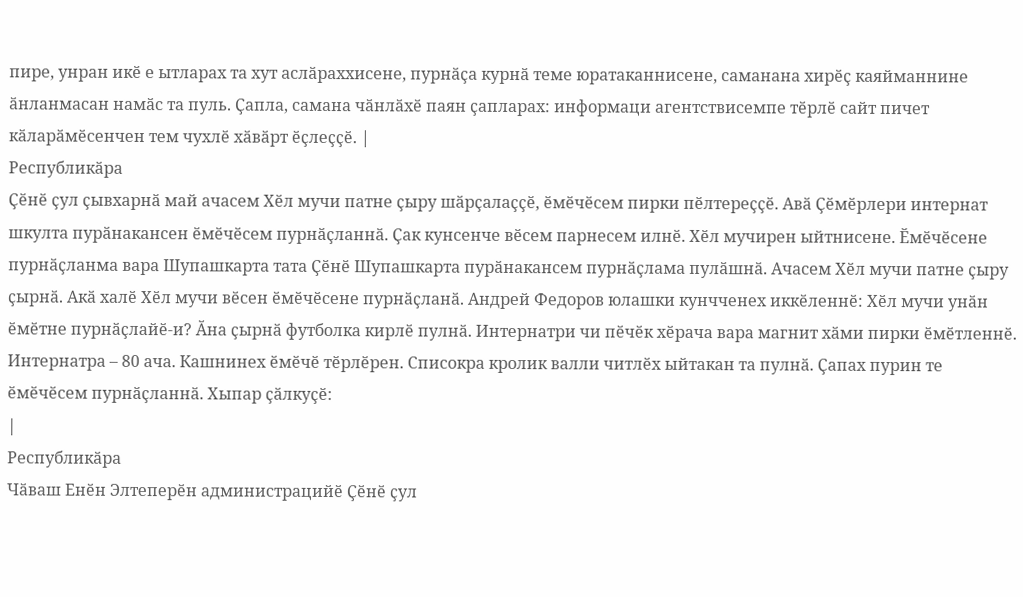пире, унран икӗ е ытларах та хут аслӑраххисене, пурнӑҫа курнӑ теме юратаканнисене, саманана хирӗҫ каяйманнине ӑнланмасан намӑс та пуль. Ҫапла, самана чӑнлӑхӗ паян ҫапларах: информаци агентствисемпе тӗрлӗ сайт пичет кӑларӑмӗсенчен тем чухлӗ хӑвӑрт ӗҫлеҫҫӗ. |
Республикӑра
Ҫӗнӗ ҫул ҫывхарнӑ май ачасем Хӗл мучи патне ҫыру шӑрҫалаҫҫӗ, ӗмӗчӗсем пирки пӗлтереҫҫӗ. Авӑ Ҫӗмӗрлери интернат шкулта пурӑнакансен ӗмӗчӗсем пурнӑҫланнӑ. Ҫак кунсенче вӗсем парнесем илнӗ. Хӗл мучирен ыйтнисене. Ӗмӗчӗсене пурнӑҫланма вара Шупашкарта тата Ҫӗнӗ Шупашкарта пурӑнакансем пурнӑҫлама пулӑшнӑ. Ачасем Хӗл мучи патне ҫыру ҫырнӑ. Акӑ халӗ Хӗл мучи вӗсен ӗмӗчӗсене пурнӑҫланӑ. Андрей Федоров юлашки кунчченех иккӗленнӗ: Хӗл мучи унӑн ӗмӗтне пурнӑҫлайӗ-и? Ӑна ҫырнӑ футболка кирлӗ пулнӑ. Интернатри чи пӗчӗк хӗрача вара магнит хӑми пирки ӗмӗтленнӗ. Интернатра – 80 ача. Кашнинех ӗмӗчӗ тӗрлӗрен. Списокра кролик валли читлӗх ыйтакан та пулнӑ. Ҫапах пурин те ӗмӗчӗсем пурнӑҫланнӑ. Хыпар ҫӑлкуҫӗ:
|
Республикӑра
Чӑваш Енӗн Элтеперӗн администрацийӗ Ҫӗнӗ ҫул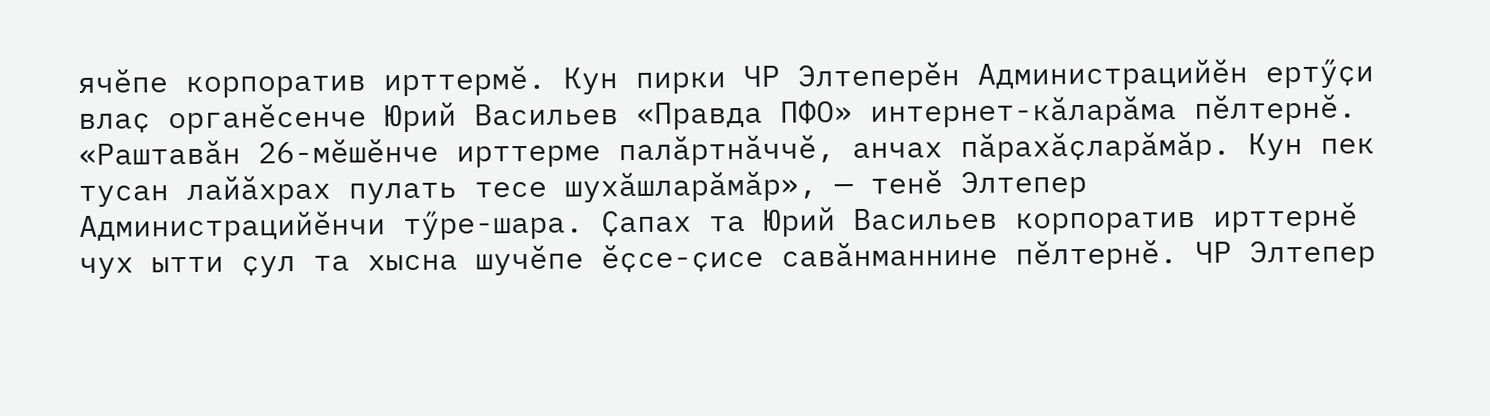ячӗпе корпоратив ирттермӗ. Кун пирки ЧР Элтеперӗн Администрацийӗн ертӳҫи влаҫ органӗсенче Юрий Васильев «Правда ПФО» интернет-кӑларӑма пӗлтернӗ. «Раштавӑн 26-мӗшӗнче ирттерме палӑртнӑччӗ, анчах пӑрахӑҫларӑмӑр. Кун пек тусан лайӑхрах пулать тесе шухӑшларӑмӑр», — тенӗ Элтепер Администрацийӗнчи тӳре-шара. Ҫапах та Юрий Васильев корпоратив ирттернӗ чух ытти ҫул та хысна шучӗпе ӗҫсе-ҫисе савӑнманнине пӗлтернӗ. ЧР Элтепер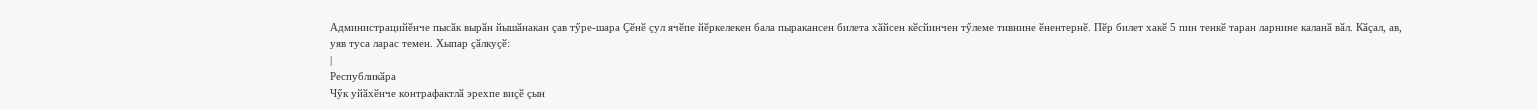Администрацийӗнче пысӑк вырӑн йышӑнакан ҫав тӳре-шара Ҫӗнӗ ҫул ячӗпе йӗркелекен бала пыракансен билета хӑйсен кӗсйинчен тӳлеме тивнине ӗнентернӗ. Пӗр билет хакӗ 5 пин тенкӗ таран ларнине каланӑ вӑл. Кӑҫал, ав, уяв туса ларас темен. Хыпар ҫӑлкуҫӗ:
|
Республикӑра
Чӳк уйӑхӗнче контрафактлӑ эрехпе виҫӗ ҫын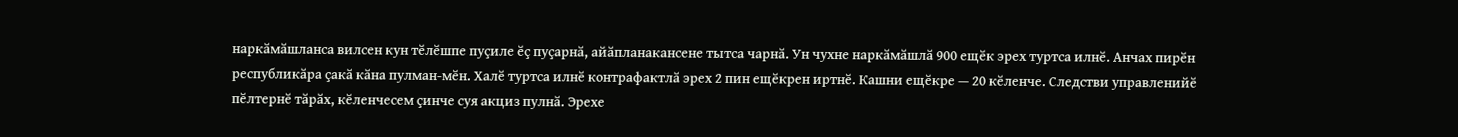наркӑмӑшланса вилсен кун тӗлӗшпе пуҫиле ӗҫ пуҫарнӑ, айӑпланакансене тытса чарнӑ. Ун чухне наркӑмӑшлӑ 900 ещӗк эрех туртса илнӗ. Анчах пирӗн республикӑра ҫакӑ кӑна пулман-мӗн. Халӗ туртса илнӗ контрафактлӑ эрех 2 пин ещӗкрен иртнӗ. Кашни ещӗкре — 20 кӗленче. Следстви управленийӗ пӗлтернӗ тӑрӑх, кӗленчесем ҫинче суя акциз пулнӑ. Эрехе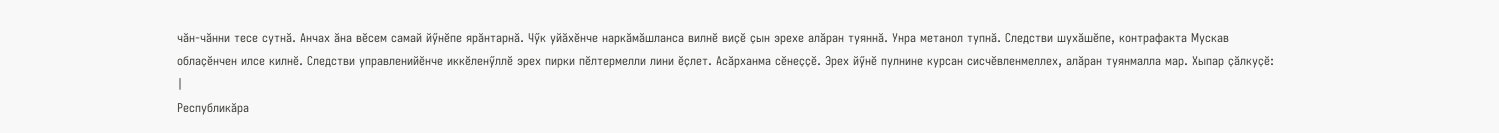чӑн-чӑнни тесе сутнӑ. Анчах ӑна вӗсем самай йӳнӗпе ярӑнтарнӑ. Чӳк уйӑхӗнче наркӑмӑшланса вилнӗ виҫӗ ҫын эрехе алӑран туяннӑ. Унра метанол тупнӑ. Следстви шухӑшӗпе, контрафакта Мускав облаҫӗнчен илсе килнӗ. Следстви управленийӗнче иккӗленӳллӗ эрех пирки пӗлтермелли лини ӗҫлет. Асӑрханма сӗнеҫҫӗ. Эрех йӳнӗ пулнине курсан сисчӗвленмеллех, алӑран туянмалла мар. Хыпар ҫӑлкуҫӗ:
|
Республикӑра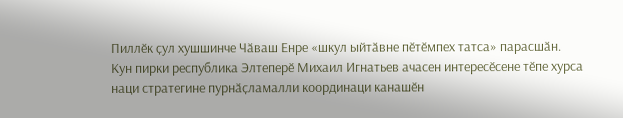Пиллӗк ҫул хушшинче Чӑваш Енре «шкул ыйтӑвне пӗтӗмпех татса» парасшӑн. Кун пирки республика Элтеперӗ Михаил Игнатьев ачасен интересӗсене тӗпе хурса наци стратегине пурнӑҫламалли координаци канашӗн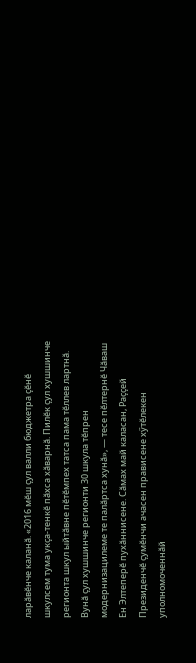ларӑвӗнче каланӑ. «2016 мӗш ҫул валли бюджетра ҫӗнӗ шкулсем тума укҫа-тенкӗ пӑхса хӑварнӑ. Пилӗк ҫул хушшинче регионта шкул ыйтӑвне пӗтӗмпех татса пама тӗллев лартнӑ. Вунӑ ҫул хушшинче регионти 30 шкула тӗпрен модернизацилеме те палӑртса хунӑ», — тесе пӗлтернӗ Чӑваш Ен Элтеперӗ пухӑннисене. Сӑмах май каласан, Раҫҫей Президенчӗ ҫумӗнчи ачасен прависене хӳтӗлекен уполномоченнӑй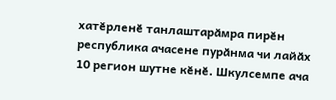хатӗрленӗ танлаштарӑмра пирӗн республика ачасене пурӑнма чи лайӑх 10 регион шутне кӗнӗ. Шкулсемпе ача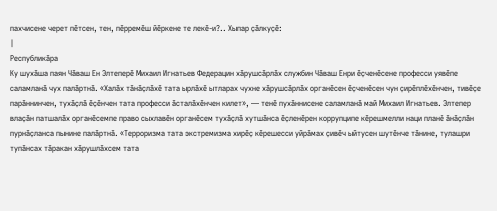пахчисене черет пӗтсен, тен, пӗрремӗш йӗркене те лекӗ-и?.. Хыпар ҫӑлкуҫӗ:
|
Республикӑра
Ку шухӑша паян Чӑваш Ен Элтеперӗ Михаил Игнатьев Федерацин хӑрушсӑрлӑх службин Чӑваш Енри ӗҫченӗсене професси уявӗпе саламланӑ чух палӑртнӑ. «Халӑх тӑнӑҫлӑхӗ тата ырлӑхӗ ытларах чухне хӑрушсӑрлӑх органӗсен ӗҫченӗсен чун ҫирӗплӗхӗнчен, тивӗҫе парӑннинчен, тухӑҫлӑ ӗҫӗнчен тата професси ӑсталӑхӗнчен килет», — тенӗ пухӑннисене саламланӑ май Михаил Игнатьев. Элтепер влаҫӑн патшалӑх органӗсемпе право сыхлавӗн органӗсем тухӑҫлӑ хутшӑнса ӗҫленӗрен коррупципе кӗрешмелли наци планӗ ӑнӑҫлӑн пурнӑҫланса пынине палӑртнӑ. «Терроризма тата экстремизма хирӗҫ кӗрешесси уйрӑмах ҫивӗч ыйтусен шутӗнче тӑнине, тулашри тупӑнсах тӑракан хӑрушлӑхсем тата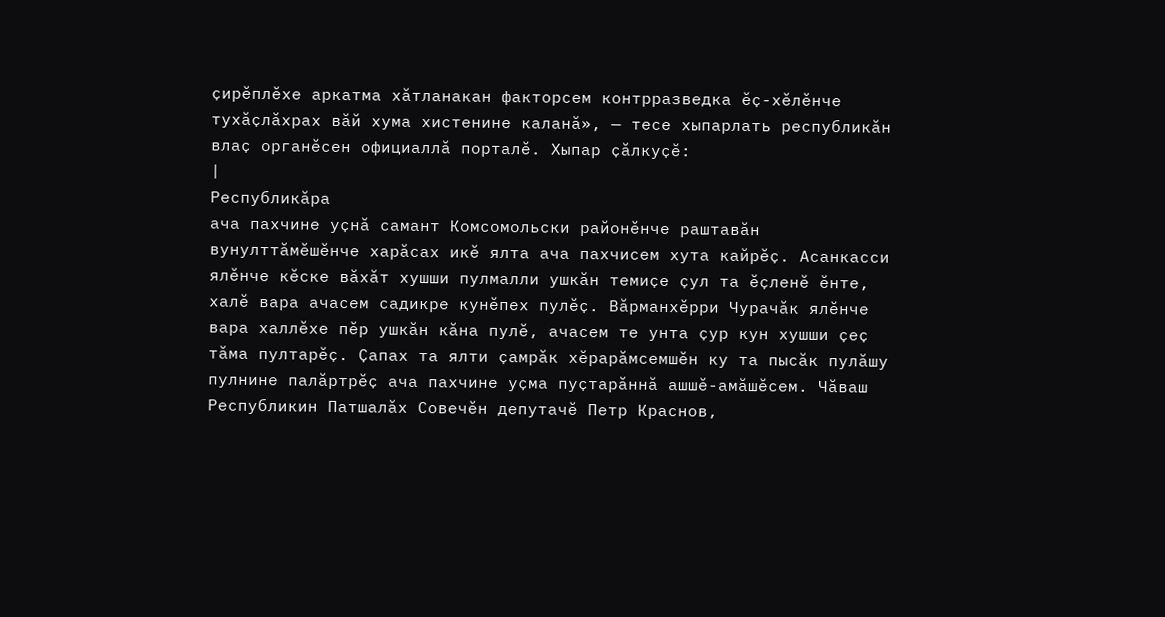ҫирӗплӗхе аркатма хӑтланакан факторсем контрразведка ӗҫ-хӗлӗнче тухӑҫлӑхрах вӑй хума хистенине каланӑ», — тесе хыпарлать республикӑн влаҫ органӗсен официаллӑ порталӗ. Хыпар ҫӑлкуҫӗ:
|
Республикӑра
ача пахчине уҫнӑ самант Комсомольски районӗнче раштавӑн вунулттӑмӗшӗнче харӑсах икӗ ялта ача пахчисем хута кайрӗҫ. Асанкасси ялӗнче кӗске вӑхӑт хушши пулмалли ушкӑн темиҫе ҫул та ӗҫленӗ ӗнте, халӗ вара ачасем садикре кунӗпех пулӗҫ. Вӑрманхӗрри Чурачӑк ялӗнче вара халлӗхе пӗр ушкӑн кӑна пулӗ, ачасем те унта ҫур кун хушши ҫеҫ тӑма пултарӗҫ. Ҫапах та ялти ҫамрӑк хӗрарӑмсемшӗн ку та пысӑк пулӑшу пулнине палӑртрӗҫ ача пахчине уҫма пуҫтарӑннӑ ашшӗ-амӑшӗсем. Чӑваш Республикин Патшалӑх Совечӗн депутачӗ Петр Краснов,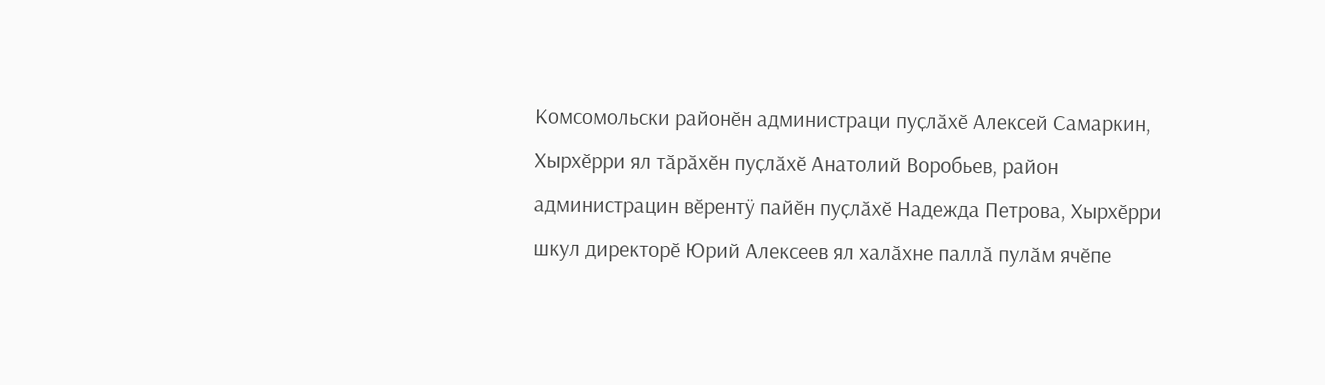Комсомольски районӗн администраци пуҫлӑхӗ Алексей Самаркин, Хырхӗрри ял тӑрӑхӗн пуҫлӑхӗ Анатолий Воробьев, район администрацин вӗрентӱ пайӗн пуҫлӑхӗ Надежда Петрова, Хырхӗрри шкул директорӗ Юрий Алексеев ял халӑхне паллӑ пулӑм ячӗпе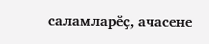саламларӗҫ, ачасене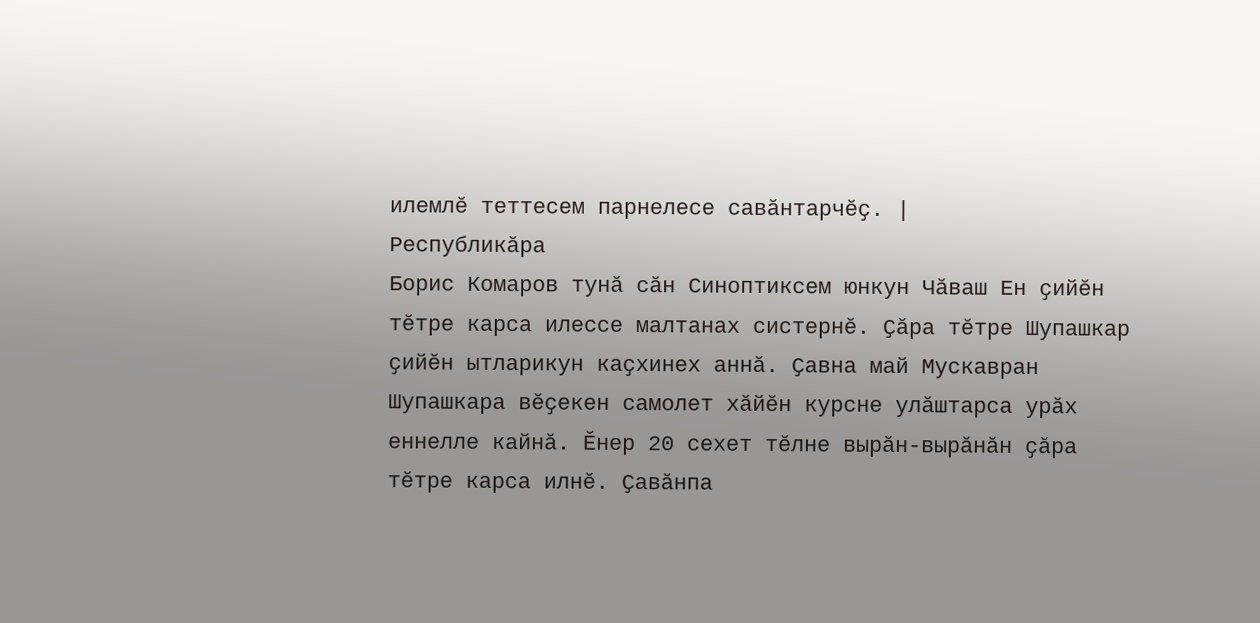илемлӗ теттесем парнелесе савӑнтарчӗҫ. |
Республикӑра
Борис Комаров тунӑ сӑн Синоптиксем юнкун Чӑваш Ен ҫийӗн тӗтре карса илессе малтанах систернӗ. Ҫӑра тӗтре Шупашкар ҫийӗн ытларикун каҫхинех аннӑ. Ҫавна май Мускавран Шупашкара вӗҫекен самолет хӑйӗн курсне улӑштарса урӑх еннелле кайнӑ. Ӗнер 20 сехет тӗлне вырӑн-вырӑнӑн ҫӑра тӗтре карса илнӗ. Ҫавӑнпа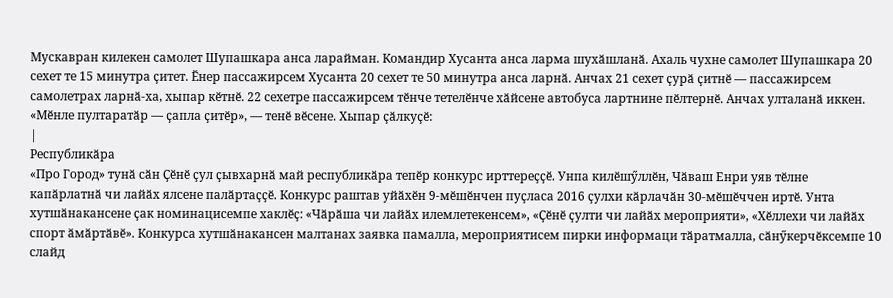Мускавран килекен самолет Шупашкара анса ларайман. Командир Хусанта анса ларма шухӑшланӑ. Ахаль чухне самолет Шупашкара 20 сехет те 15 минутра ҫитет. Ӗнер пассажирсем Хусанта 20 сехет те 50 минутра анса ларнӑ. Анчах 21 сехет ҫурӑ ҫитнӗ — пассажирсем самолетрах ларнӑ-ха, хыпар кӗтнӗ. 22 сехетре пассажирсем тӗнче тетелӗнче хӑйсене автобуса лартнине пӗлтернӗ. Анчах улталанӑ иккен. «Мӗнле пултаратӑр — ҫапла ҫитӗр», — тенӗ вӗсене. Хыпар ҫӑлкуҫӗ:
|
Республикӑра
«Про Город» тунӑ сӑн Ҫӗнӗ ҫул ҫывхарнӑ май республикӑра тепӗр конкурс ирттереҫҫӗ. Унпа килӗшӳллӗн, Чӑваш Енри уяв тӗлне капӑрлатнӑ чи лайӑх ялсене палӑртаҫҫӗ. Конкурс раштав уйӑхӗн 9-мӗшӗнчен пуҫласа 2016 ҫулхи кӑрлачӑн 30-мӗшӗччен иртӗ. Унта хутшӑнакансене ҫак номинацисемпе хаклӗҫ: «Чӑрӑша чи лайӑх илемлетекенсем», «Ҫӗнӗ ҫулти чи лайӑх мероприяти», «Хӗллехи чи лайӑх спорт ӑмӑртӑвӗ». Конкурса хутшӑнакансен малтанах заявка памалла, мероприятисем пирки информаци тӑратмалла, сӑнӳкерчӗксемпе 10 слайд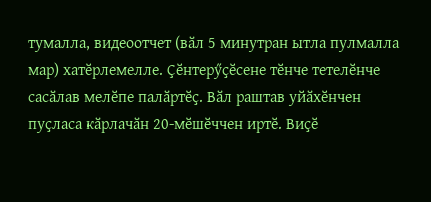тумалла, видеоотчет (вӑл 5 минутран ытла пулмалла мар) хатӗрлемелле. Ҫӗнтерӳҫӗсене тӗнче тетелӗнче сасӑлав мелӗпе палӑртӗҫ. Вӑл раштав уйӑхӗнчен пуҫласа кӑрлачӑн 20-мӗшӗччен иртӗ. Виҫӗ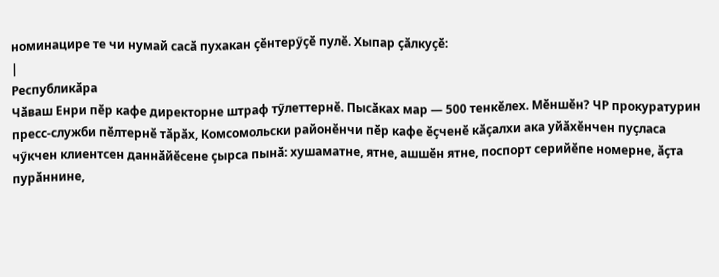номинацире те чи нумай сасӑ пухакан ҫӗнтерӳҫӗ пулӗ. Хыпар ҫӑлкуҫӗ:
|
Республикӑра
Чӑваш Енри пӗр кафе директорне штраф тӳлеттернӗ. Пысӑках мар — 500 тенкӗлех. Мӗншӗн? ЧР прокуратурин пресс-служби пӗлтернӗ тӑрӑх, Комсомольски районӗнчи пӗр кафе ӗҫченӗ кӑҫалхи ака уйӑхӗнчен пуҫласа чӳкчен клиентсен даннӑйӗсене ҫырса пынӑ: хушаматне, ятне, ашшӗн ятне, поспорт серийӗпе номерне, ӑҫта пурӑннине,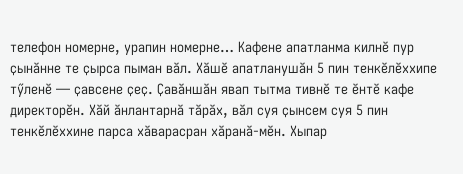телефон номерне, урапин номерне… Кафене апатланма килнӗ пур ҫынӑнне те ҫырса пыман вӑл. Хӑшӗ апатланушӑн 5 пин тенкӗлӗххипе тӳленӗ — ҫавсене ҫеҫ. Ҫавӑншӑн явап тытма тивнӗ те ӗнтӗ кафе директорӗн. Хӑй ӑнлантарнӑ тӑрӑх, вӑл суя ҫынсем суя 5 пин тенкӗлӗххине парса хӑварасран хӑранӑ-мӗн. Хыпар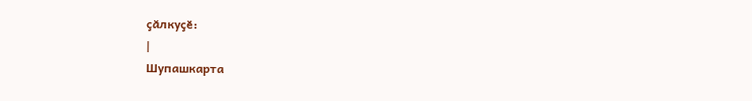ҫӑлкуҫӗ:
|
Шупашкарта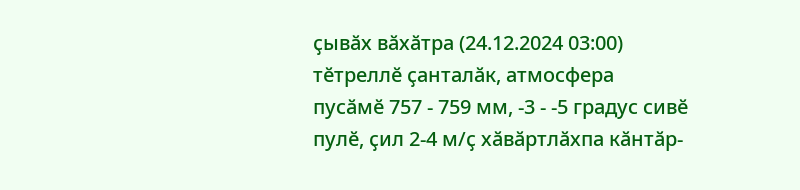ҫывӑх вӑхӑтра (24.12.2024 03:00) тӗтреллӗ ҫанталӑк, атмосфера пусӑмӗ 757 - 759 мм, -3 - -5 градус сивӗ пулӗ, ҫил 2-4 м/ҫ хӑвӑртлӑхпа кӑнтӑр-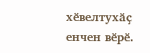хӗвелтухӑҫ енчен вӗрӗ.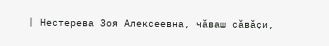| Нестерева Зоя Алексеевна, чӑваш сӑвӑҫи,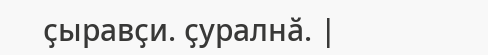ҫыравҫи. ҫуралнӑ. |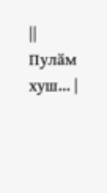||
Пулӑм хуш... |